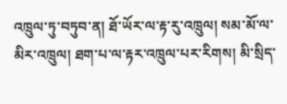འཁྲུལ་ཏུ་བཏུབ་ན། ཐོ་ཡོར་ལ་རྟ་རུ་འཁྲུལ། སམ་མོ་ལ་མིར་འཁྲུལ། ཐག་པ་ལ་རྟར་འཁྲུལ་པར་རིགས། མི་སྲིད་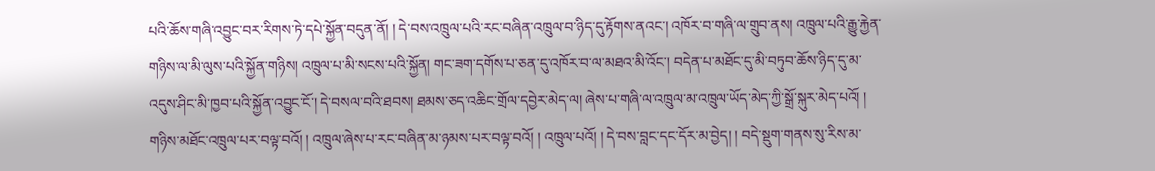པའི་ཆོས་གཞི་འབྱུང་བར་རིགས་ཏེ་དཔེ་སྐྱོན་བདུན་ནོ། ། དེ་བས་འཁྲུལ་པའི་རང་བཞིན་འཁྲུལ་བ་ཉིད་དུ་རྟོགས་ནའང་། འཁོར་བ་གཞི་ལ་གྲུབ་ནས། འཁྲུལ་པའི་རྒྱུ་རྐྱེན་གཉིས་ལ་མི་ལུས་པའི་སྐྱོན་གཉིས། འཁྲུལ་པ་མི་སངས་པའི་སྐྱོན། གང་ཟག་དགོས་པ་ཅན་དུ་འཁོར་བ་ལ་མཐའ་མི་འོང་། བདེན་པ་མཐོང་དུ་མི་བཏུབ་ཆོས་ཉིད་དུ་མ་འདུས་ཤིང་མི་ཁྱབ་པའི་སྐྱོན་འབྱུང་ངོ་། དེ་བསལ་བའི་ཐབས། ཐམས་ཅད་འཆིང་གྲོལ་དབྱེར་མེད་ལ། ཞེས་པ་གཞི་ལ་འཁྲུལ་མ་འཁྲུལ་ཡོད་མེད་ཀྱི་སྒྲོ་སྐུར་མེད་པའོ། ། གཉིས་མཐོང་འཁྲུལ་པར་བལྟ་བའོ། ། འཁྲུལ་ཞེས་པ་རང་བཞིན་མ་ཉམས་པར་བལྟ་བའོ། ། འཁྲུལ་པའོ། ། དེ་བས་བླང་དང་དོར་མ་བྱེད། ། བདེ་སྡུག་གནས་སུ་རིས་མ་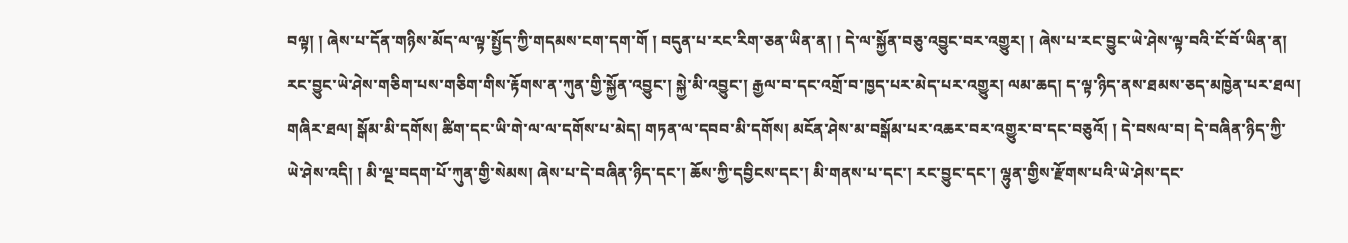བལྟ། ། ཞེས་པ་དོན་གཉིས་མོད་ལ་ལྟ་སྤྱོད་ཀྱི་གདམས་ངག་དག་གོ ། བདུན་པ་རང་རིག་ཅན་ཡིན་ན། ། དེ་ལ་སྐྱོན་བཅུ་འབྱུང་བར་འགྱུར། ། ཞེས་པ་རང་བྱུང་ཡེ་ཤེས་ལྟ་བའི་ངོ་བོ་ཡིན་ན། རང་བྱུང་ཡེ་ཤེས་གཅིག་པས་གཅིག་གིས་རྟོགས་ན་ཀུན་གྱི་སྐྱོན་འབྱུང་། སྐྱེ་མི་འབྱུང་། རྒྱལ་བ་དང་འགྲོ་བ་ཁྱད་པར་མེད་པར་འགྱུར། ལམ་ཆད། ད་ལྟ་ཉིད་ནས་ཐམས་ཅད་མཁྱེན་པར་ཐལ། གཞིར་ཐལ། སྒོམ་མི་དགོས། ཚིག་དང་ཡི་གེ་ལ་ལ་དགོས་པ་མེད། གཏན་ལ་དབབ་མི་དགོས། མངོན་ཤེས་མ་བསྒོམ་པར་འཆར་བར་འགྱུར་བ་དང་བཅུའོ། ། དེ་བསལ་བ། དེ་བཞིན་ཉིད་ཀྱི་ཡེ་ཤེས་འདི། ། མི་ལྔ་བདག་པོ་ཀུན་གྱི་སེམས། ཞེས་པ་དེ་བཞིན་ཉིད་དང་། ཆོས་ཀྱི་དབྱིངས་དང་། མི་གནས་པ་དང་། རང་བྱུང་དང་། ལྷུན་གྱིས་རྫོགས་པའི་ཡེ་ཤེས་དང་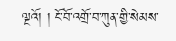ལྔའོ། ། ངོ་བོ་འགྲོ་བ་ཀུན་གྱི་སེམས་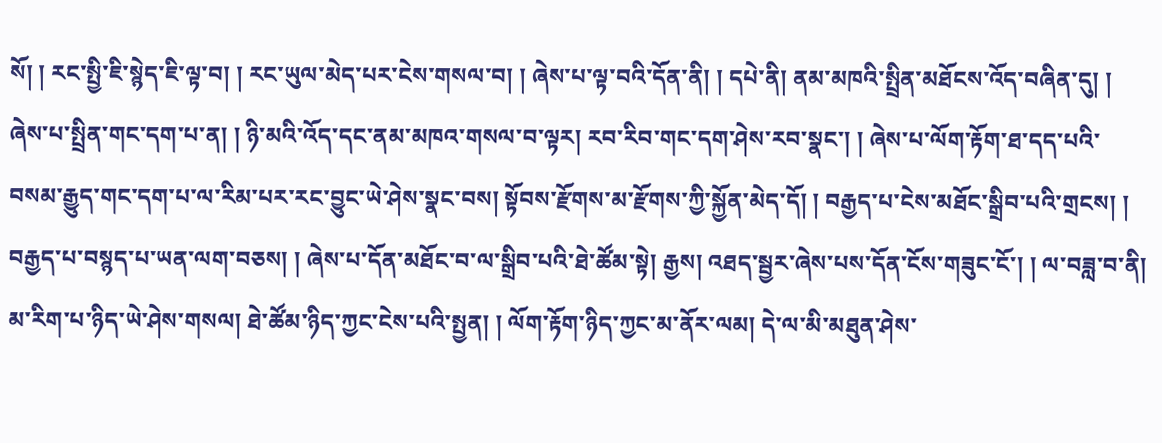སོ། ། རང་སྤྱི་ཇི་སྙེད་ཇི་ལྟ་བ། ། རང་ཡུལ་མེད་པར་ངེས་གསལ་བ། ། ཞེས་པ་ལྟ་བའི་དོན་ནི། ། དཔེ་ནི། ནམ་མཁའི་སྤྲིན་མཐོངས་འོད་བཞིན་དུ། ། ཞེས་པ་སྤྲིན་གང་དག་པ་ན། ། ཉི་མའི་འོད་དང་ནམ་མཁའ་གསལ་བ་ལྟར། རབ་རིབ་གང་དག་ཤེས་རབ་སྣང་། ། ཞེས་པ་ལོག་རྟོག་ཐ་དད་པའི་བསམ་རྒྱུད་གང་དག་པ་ལ་རིམ་པར་རང་བྱུང་ཡེ་ཤེས་སྣང་བས། སྟོབས་རྫོགས་མ་རྫོགས་ཀྱི་སྐྱོན་མེད་དོ། ། བརྒྱད་པ་ངེས་མཐོང་སྒྲིབ་པའི་གྲངས། ། བརྒྱད་པ་བསྙད་པ་ཡན་ལག་བཅས། ། ཞེས་པ་དོན་མཐོང་བ་ལ་སྒྲིབ་པའི་ཐེ་ཚོམ་སྟེ། རྒྱས། འཐད་སྦྱར་ཞེས་པས་དོན་ངོས་གཟུང་ངོ་། ། ལ་བཟླ་བ་ནི། མ་རིག་པ་ཉིད་ཡེ་ཤེས་གསལ། ཐེ་ཚོམ་ཉིད་ཀྱང་ངེས་པའི་སྤྱན། ། ལོག་རྟོག་ཉིད་ཀྱང་མ་ནོར་ལམ། དེ་ལ་མི་མཐུན་ཤེས་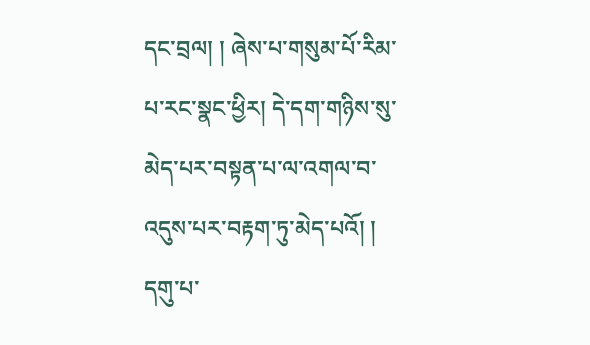དང་བྲལ། ། ཞེས་པ་གསུམ་པོ་རིམ་པ་རང་སྣང་ཕྱིར། དེ་དག་གཉིས་སུ་མེད་པར་བསྟན་པ་ལ་འགལ་བ་འདུས་པར་བརྟག་ཏུ་མེད་པའོ། ། དགུ་པ་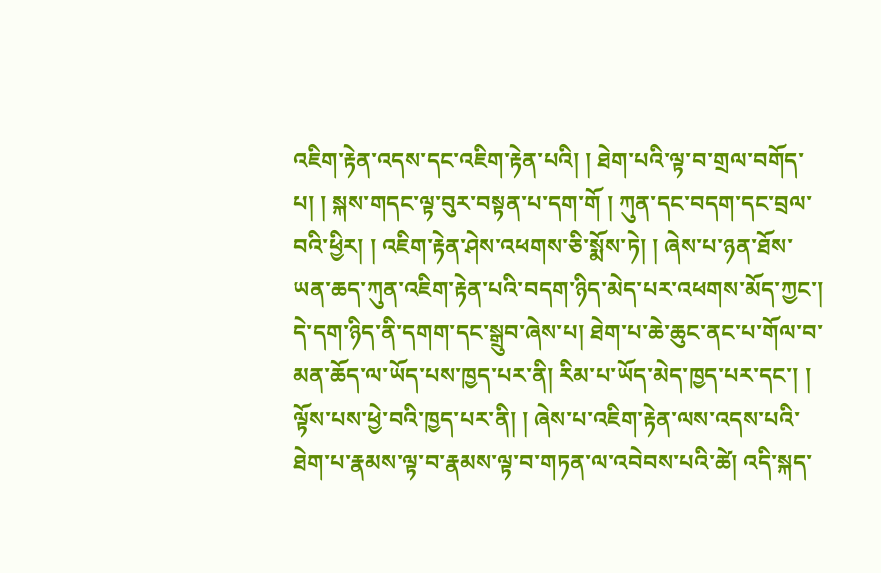འཇིག་རྟེན་འདས་དང་འཇིག་རྟེན་པའི། ། ཐེག་པའི་ལྟ་བ་གྲལ་བགོད་པ། ། སྐས་གདང་ལྟ་བུར་བསྟན་པ་དག་གོ ། ཀུན་དང་བདག་དང་བྲལ་བའི་ཕྱིར། ། འཇིག་རྟེན་ཤེས་འཕགས་ཅི་སྨོས་ཏེ། ། ཞེས་པ་ཉན་ཐོས་ཡན་ཆད་ཀུན་འཇིག་རྟེན་པའི་བདག་ཉིད་མེད་པར་འཕགས་མོད་ཀྱང་། དེ་དག་ཉིད་ནི་དགག་དང་སྒྲུབ་ཞེས་པ། ཐེག་པ་ཆེ་ཆུང་ནང་པ་གོལ་བ་མན་ཆོད་ལ་ཡོད་པས་ཁྱད་པར་ནི། རིམ་པ་ཡོད་མེད་ཁྱད་པར་དང་། ། ལྟོས་པས་ཕྱེ་བའི་ཁྱད་པར་ནི། ། ཞེས་པ་འཇིག་རྟེན་ལས་འདས་པའི་ཐེག་པ་རྣམས་ལྟ་བ་རྣམས་ལྟ་བ་གཏན་ལ་འབེབས་པའི་ཚེ། འདི་སྐད་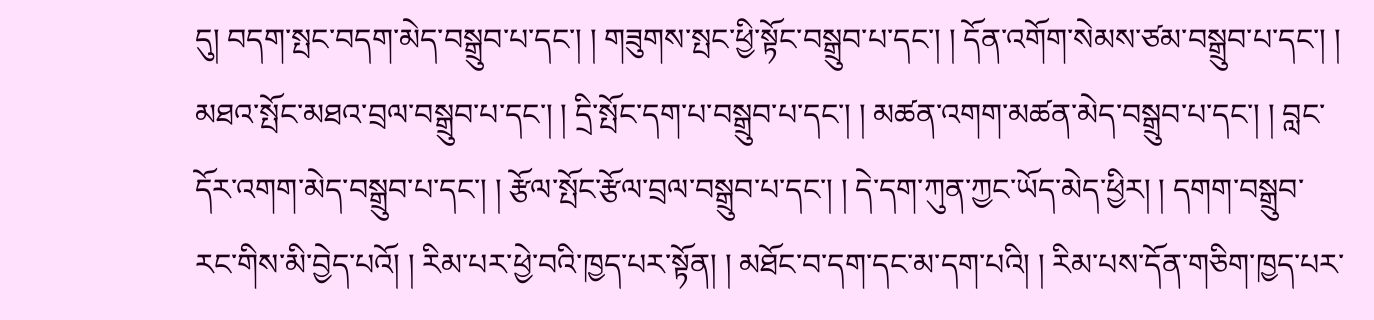དུ། བདག་སྤང་བདག་མེད་བསྒྲུབ་པ་དང་། ། གཟུགས་སྤང་ཕྱི་སྟོང་བསྒྲུབ་པ་དང་། ། དོན་འགོག་སེམས་ཙམ་བསྒྲུབ་པ་དང་། ། མཐའ་སྤོང་མཐའ་བྲལ་བསྒྲུབ་པ་དང་། ། དྲི་སྤོང་དག་པ་བསྒྲུབ་པ་དང་། ། མཚན་འགག་མཚན་མེད་བསྒྲུབ་པ་དང་། ། བླང་དོར་འགག་མེད་བསྒྲུབ་པ་དང་། ། རྩོལ་སྤོང་རྩོལ་བྲལ་བསྒྲུབ་པ་དང་། ། དེ་དག་ཀུན་ཀྱང་ཡོད་མེད་ཕྱིར། ། དགག་བསྒྲུབ་རང་གིས་མི་བྱེད་པའོ། ། རིམ་པར་ཕྱེ་བའི་ཁྱད་པར་སྟོན། ། མཐོང་བ་དག་དང་མ་དག་པའི། ། རིམ་པས་དོན་གཅིག་ཁྱད་པར་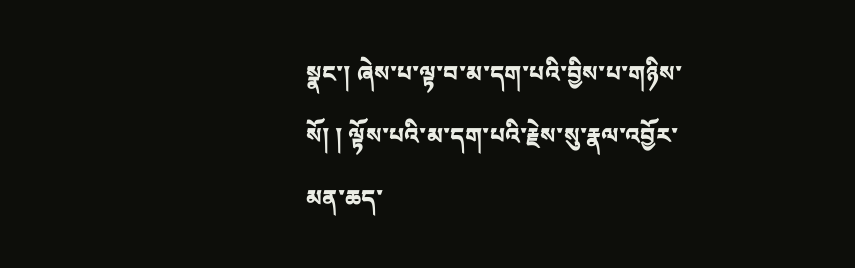སྣང་། ཞེས་པ་ལྟ་བ་མ་དག་པའི་བྱིས་པ་གཉིས་སོ། ། ལྟོས་པའི་མ་དག་པའི་རྗེས་སུ་རྣལ་འབྱོར་མན་ཆད་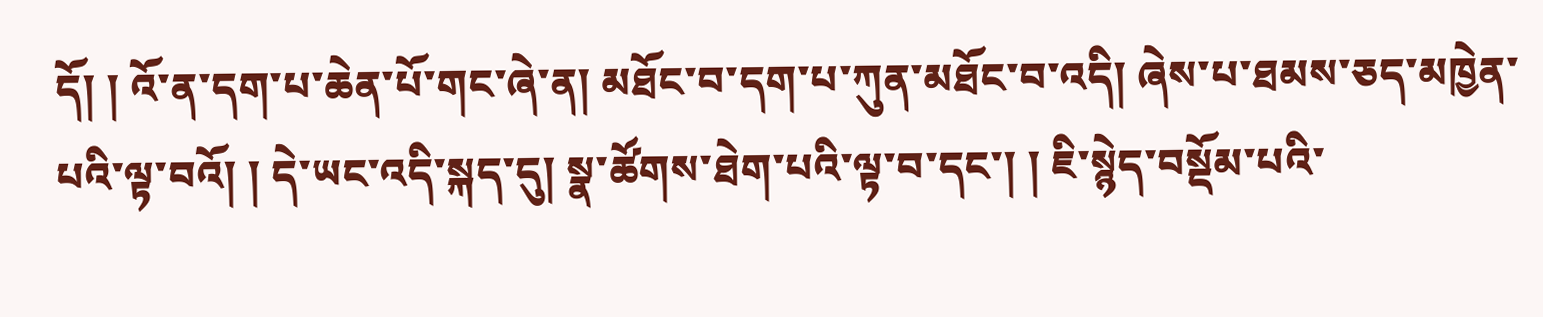དོ། ། འོ་ན་དག་པ་ཆེན་པོ་གང་ཞེ་ན། མཐོང་བ་དག་པ་ཀུན་མཐོང་བ་འདི། ཞེས་པ་ཐམས་ཅད་མཁྱེན་པའི་ལྟ་བའོ། ། དེ་ཡང་འདི་སྐད་དུ། སྣ་ཚོགས་ཐེག་པའི་ལྟ་བ་དང་། ། ཇི་སྙེད་བསྡོམ་པའི་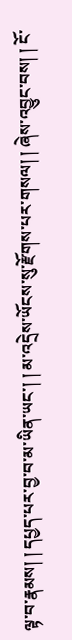ལྟ་བ་རྣམས། ། དཔྱད་པར་བྱ་བ་མ་ཡིན་ཡང་། ། མ་འདྲེས་ཡོངས་སུ་རྫོགས་པར་གསལ། ། ཞེས་འབྱུང་བས། ། ངོ་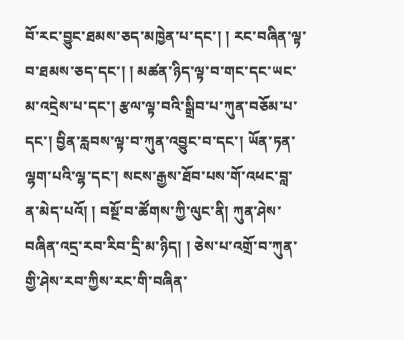བོ་རང་བྱུང་ཐམས་ཅད་མཁྱེན་པ་དང་། ། རང་བཞིན་ལྟ་བ་ཐམས་ཅད་དང་། ། མཚན་ཉིད་ལྟ་བ་གང་དང་ཡང་མ་འདྲེས་པ་དང་། རྩལ་ལྟ་བའི་སྒྲིབ་པ་ཀུན་བཅོམ་པ་དང་། བྱིན་རླབས་ལྟ་བ་ཀུན་འབྱུང་བ་དང་། ཡོན་ཏན་ལྷག་པའི་ལྷ་དང་། སངས་རྒྱས་ཐོབ་པས་གོ་འཕང་བླ་ན་མེད་པའོ། ། བསྔོ་བ་ཚོགས་ཀྱི་ལུང་ནི། ཀུན་ཤེས་བཞིན་འདྲ་རབ་རིབ་དྲི་མ་ཉིད། ། ཅེས་པ་འགྲོ་བ་ཀུན་གྱི་ཤེས་རབ་ཀྱིས་རང་གི་བཞིན་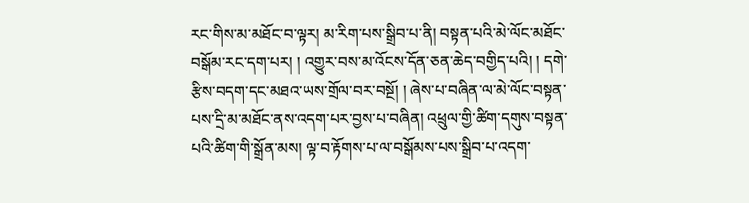རང་གིས་མ་མཐོང་བ་ལྟར། མ་རིག་པས་སྒྲིབ་པ་ནི། བསྟན་པའི་མེ་ལོང་མཐོང་བསྒོམ་རང་དག་པར། ། འགྱུར་བས་མ་འོངས་དོན་ཅན་ཆེད་བགྱིད་པའི། ། དགེ་རྩིས་བདག་དང་མཐའ་ཡས་གྲོལ་བར་བསྔོ། ། ཞེས་པ་བཞིན་ལ་མེ་ལོང་བསྟན་པས་དྲི་མ་མཐོང་ནས་འདག་པར་བྱས་པ་བཞིན། འཕྲུལ་གྱི་ཚིག་དགུས་བསྟན་པའི་ཚིག་གི་སྒྲོན་མས། ལྟ་བ་རྟོགས་པ་ལ་བསྒོམས་པས་སྒྲིབ་པ་འདག་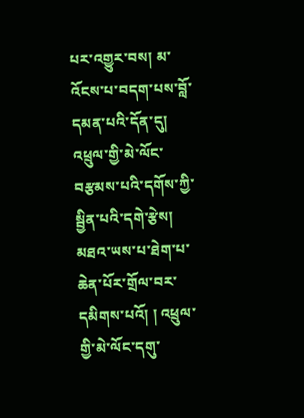པར་འགྱུར་བས། མ་འོངས་པ་བདག་པས་བློ་དམན་པའི་དོན་དུ། འཕྲུལ་གྱི་མེ་ལོང་བརྩམས་པའི་དགོས་ཀྱི་སྦྱིན་པའི་དགེ་རྩེས། མཐའ་ཡས་པ་ཐེག་པ་ཆེན་པོར་གྲོལ་བར་དམིགས་པའོ། ། འཕྲུལ་གྱི་མེ་ལོང་དགུ་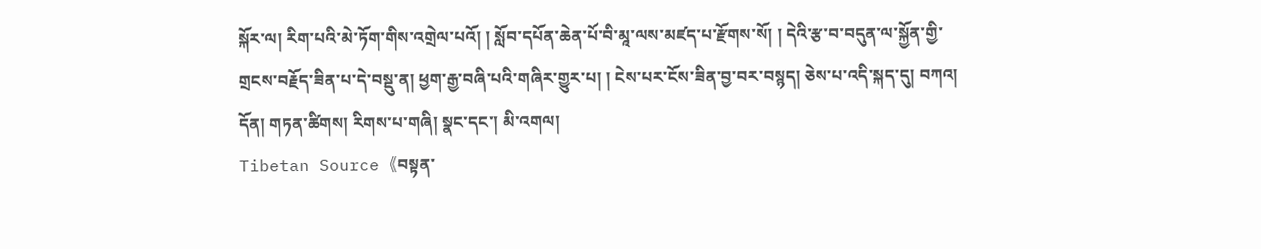སྐོར་ལ། རིག་པའི་མེ་ཏོག་གིས་འགྲེལ་པའོ། ། སློབ་དཔོན་ཆེན་པོ་བི་མཱ་ལས་མཛད་པ་རྫོགས་སོ། ། དེའི་རྩ་བ་བདུན་ལ་སྐྱོན་གྱི་གྲངས་བརྗོད་ཟིན་པ་དེ་བསྡུ་ན། ཕྱག་རྒྱ་བཞི་པའི་གཞིར་གྱུར་པ། ། ངེས་པར་ངོས་ཟིན་བྱ་བར་བསྙད། ཅེས་པ་འདི་སྐད་དུ། བཀའ། དོན། གཏན་ཚིགས། རིགས་པ་གཞི། སྣང་དང་། མི་འགལ།
Tibetan Source 《བསྟན་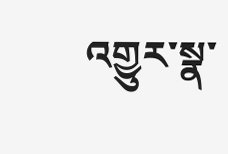འགྱུར་སྣ་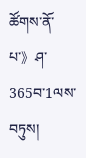ཚོགས་ནོ་པ་》ཤ་365བ་1ལས་བཏུས།